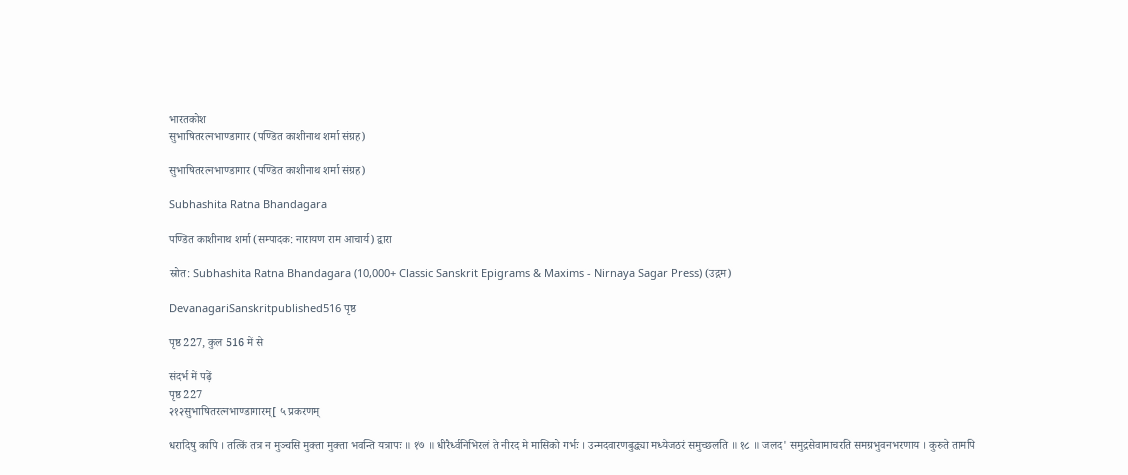भारतकोश
सुभाषितरत्नभाण्डागार (पण्डित काशीनाथ शर्मा संग्रह)

सुभाषितरत्नभाण्डागार (पण्डित काशीनाथ शर्मा संग्रह)

Subhashita Ratna Bhandagara

पण्डित काशीनाथ शर्मा (सम्पादक: नारायण राम आचार्य) द्वारा

स्रोत: Subhashita Ratna Bhandagara (10,000+ Classic Sanskrit Epigrams & Maxims - Nirnaya Sagar Press) (उद्गम)

DevanagariSanskritpublished516 पृष्ठ

पृष्ठ 227, कुल 516 में से

संदर्भ में पढ़ें
पृष्ठ 227
२१२सुभाषितरत्नभाण्डागारम्[ ५ प्रकरणम्

धरादिषु कापि । तत्किं तत्र न मुञ्चसि मुक्ता मुक्ता भवन्ति यत्रापः ॥ १७ ॥ धीरैर्ध्वनिभिरलं ते नीरद मे मासिको गर्भः । उन्मदवारणबुद्ध्या मध्येजठरं समुच्छलति ॥ १८ ॥ जलद' समुद्रसेवामाचरति समग्रभुवनभरणाय । कुरुते तामपि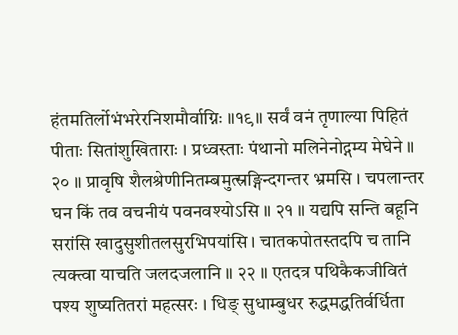हंतमतिर्लोभंभरेरनिशमौर्वाग्निः ॥१९॥ सर्वं वनं तृणाल्या पिहितं पीताः सितांशुखिताराः । प्रध्वस्ताः पंथानो मलिनेनोद्गम्य मेघेने ॥ २० ॥ प्रावृषि शैलश्रेणीनितम्बमुत्स्रङ्गिन्दगन्तर भ्रमसि । चपलान्तर घन किं तव वचनीयं पवनवश्योऽसि ॥ २१ ॥ यद्यपि सन्ति बहूनि सरांसि खादुसुशीतलसुरभिपयांसि । चातकपोतस्तदपि च तानि त्यक्त्वा याचति जलदजलानि ॥ २२ ॥ एतदत्र पथिकैकजीवितं पश्य शुष्यतितरां महत्सरः । धिङ् सुधाम्बुधर रुद्धमद्धतिर्वर्धिता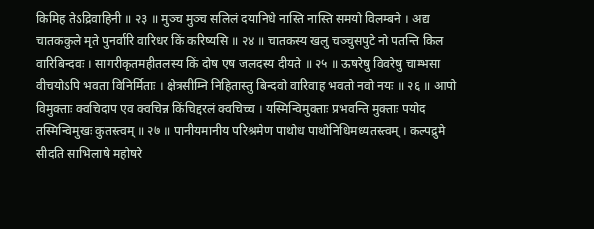किमिह तेऽद्रिवाहिनी ॥ २३ ॥ मुञ्च मुञ्च सलिलं दयानिधे नास्ति नास्ति समयो विलम्बने । अद्य चातककुले मृते पुनर्वारि वारिधर किं करिष्यसि ॥ २४ ॥ चातकस्य खलु चञ्चुसपुटे नो पतन्ति किल वारिबिन्दवः । सागरीकृतमहीतलस्य किं दोष एष जलदस्य दीयते ॥ २५ ॥ ऊषरेषु विवरेषु चाम्भसा वीचयोऽपि भवता विनिर्मिताः । क्षेत्रसीम्नि निहितास्तु बिन्दवो वारिवाह भवतो नवो नयः ॥ २६ ॥ आपो विमुक्ताः क्वचिदाप एव क्वचिन्न किंचिद्दरलं क्वचिच्च । यस्मिन्विमुक्ताः प्रभवन्ति मुक्ताः पयोद तस्मिन्विमुखः कुतस्त्वम् ॥ २७ ॥ पानीयमानीय परिश्रमेण पाथोध पाथोनिधिमध्यतस्त्वम् । कल्पद्रुमे सीदति साभिलाषे महोषरे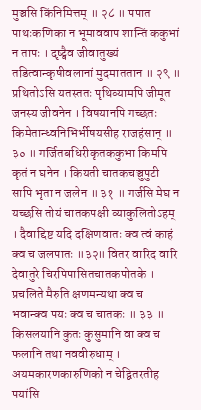मुञ्चसि किंनिमित्तम् ॥ २८ ॥ पपात पाथःकणिका न भूमाववाप शान्तिं ककुभां न तापः । दृष्ट्वैव जीवातुख्यं तडित्वान्कृषीवलानां मुदमाततान ॥ २९ ॥ प्रथितोऽसि यतस्ततः पृथिव्यामपि जीमूत जनस्य जीवनेन । विषयानपि गच्छतः किमेतान्ध्वनिभिर्भीषयसीह राजहंसान् ॥ ३० ॥ गर्जितबधिरीकृतककुभा किमपि कृतं न घनेन । कियती चातकचञ्चुपुटी सापि भृता न जलेन ॥ ३१ ॥ गर्जसि मेघ न यच्छसि तोयं चातकपक्षी व्याकुलितोऽहम् । दैवाद्दिष्ट यदि दक्षिणवातः क्व त्वं काहं क्व च जलपातः ॥३२॥ वितर वारिद वारि देवातुरे चिरपिपासितचातकपोतके । प्रचलिते मैरुति क्षणमन्यथा क्व च भवान्क्व पयः क्व च चातकः ॥ ३३ ॥ किसलयानि कुतः कुसुमानि वा क्व च फलानि तथा नववीरुधाम् । अयमकारणकारुणिको न चेद्वितरतीह पयांसि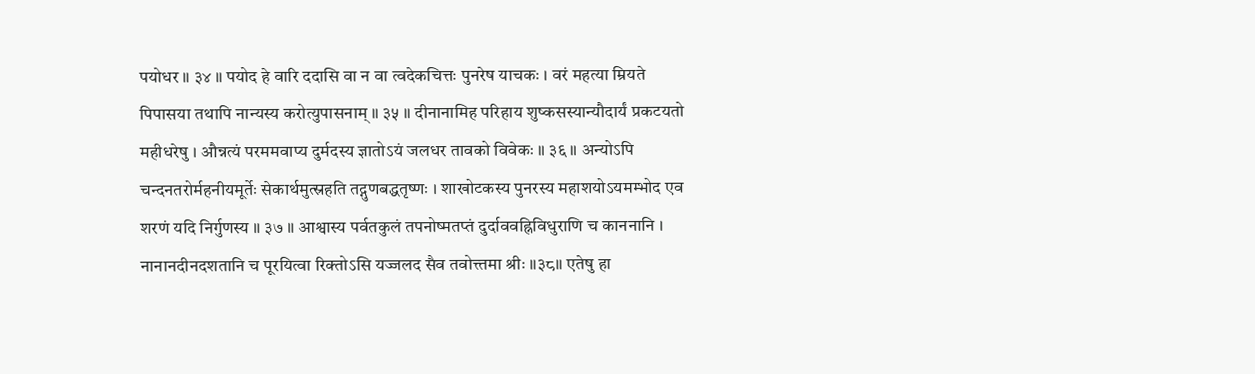पयोधर ॥ ३४ ॥ पयोद हे वारि ददासि वा न वा त्वदेकचित्तः पुनरेष याचकः । वरं महत्या म्रियते पिपासया तथापि नान्यस्य करोत्युपासनाम् ॥ ३५ ॥ दीनानामिह परिहाय शुष्कसस्यान्यौदार्यं प्रकटयतो महीधरेषु । औन्नत्यं परममवाप्य दुर्मदस्य ज्ञातोऽयं जलधर तावको विवेकः ॥ ३६ ॥ अन्योऽपि चन्दनतरोर्महनीयमूर्तेः सेकार्थमुत्स्रहति तद्गुणबद्धतृष्णः । शाखोटकस्य पुनरस्य महाशयोऽयमम्भोद एव शरणं यदि निर्गुणस्य ॥ ३७ ॥ आश्वास्य पर्वतकुलं तपनोष्मतप्तं दुर्दाववह्निविधुराणि च काननानि । नानानदीनदशतानि च पूरयित्वा रिक्तोऽसि यज्जलद सैव तवोत्त्तमा श्रीः ॥३८॥ एतेषु हा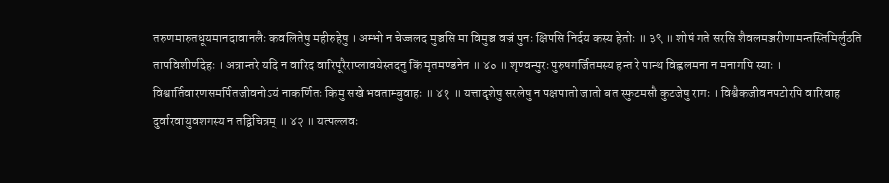तरुणमारुतधूयमानदावानलैः कवलितेषु महीरुहेषु । अम्भो न चेज्जलद मुञ्चसि मा विमुञ्च वज्रं पुनः क्षिपसि निर्दय कस्य हेतोः ॥ ३९ ॥ शोषं गते सरसि शैवलमञ्जरीणामन्तस्तिमिर्लुठति तापविशीर्णदेहः । अत्रान्तरे यदि न वारिद वारिपूरैराप्लावयेस्तदनु किं मृतमण्डनेन ॥ ४० ॥ शृण्वन्पुरः पुरुषगर्जितमस्य हन्त रे पान्थ विह्वलमना न मनागपि स्याः । विश्वार्तिवारणसमर्पितजीवनोऽयं नाकर्णितः किमु सखे भवताम्बुवाहः ॥ ४१ ॥ यत्तादृशेषु सरलेषु न पक्षपातो जातो बत स्फुटमसौ कुटजेषु रागः । विश्वैकजीवनपटोरपि वारिवाह दुर्वारवायुवशगस्य न तद्विचित्रम् ॥ ४२ ॥ यत्पल्लवः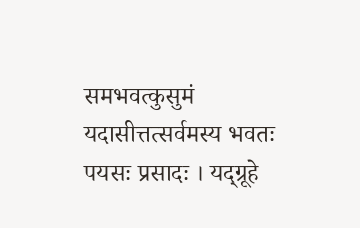समभवत्कुसुमं यदासीत्तत्सर्वमस्य भवतः पयसः प्रसादः । यद्ग्रूहे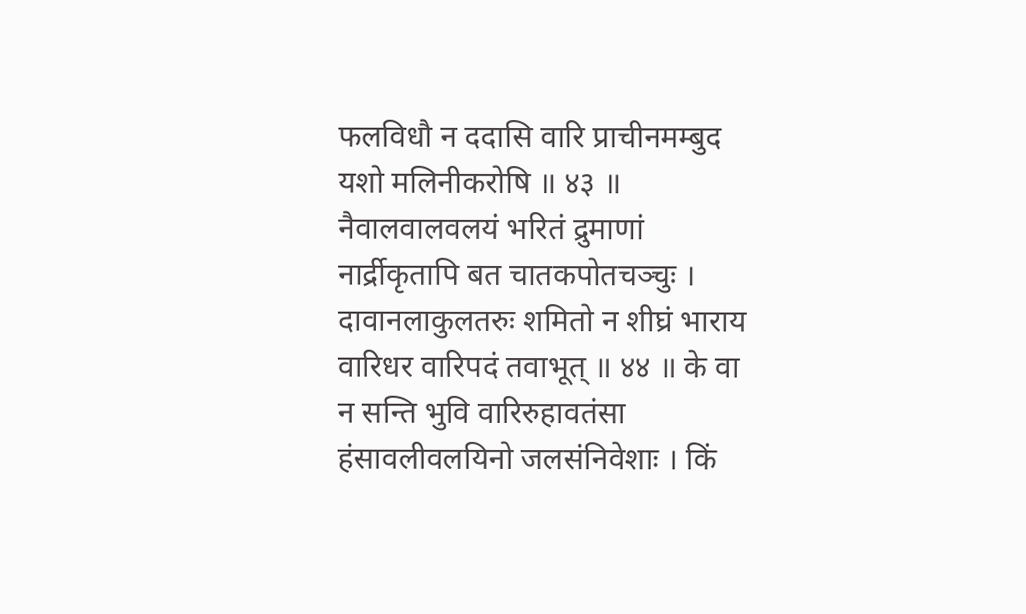फलविधौ न ददासि वारि प्राचीनमम्बुद यशो मलिनीकरोषि ॥ ४३ ॥ नैवालवालवलयं भरितं द्रुमाणां नार्द्रीकृतापि बत चातकपोतचञ्चुः । दावानलाकुलतरुः शमितो न शीघ्रं भाराय वारिधर वारिपदं तवाभूत् ॥ ४४ ॥ के वा न सन्ति भुवि वारिरुहावतंसा हंसावलीवलयिनो जलसंनिवेशाः । किं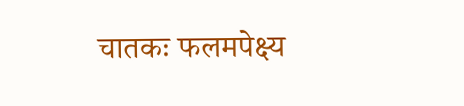चातकः फलमपेक्ष्य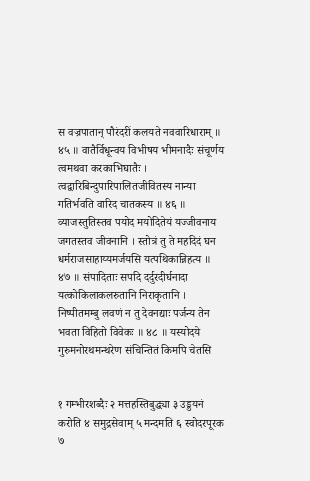स वज्रपातान् पौरंदरीं कलयते नववारिधाराम् ॥ ४५ ॥ वातैर्विधून्वय विभीषय भीमनादैः संचूर्णय त्वमथवा करकाभिघातैः । त्वद्वारिबिन्दुपारिपालितजीवितस्य नान्या गतिर्भवति वारिद चातकस्य ॥ ४६ ॥ व्याजस्तुतिस्तव पयोद मयोदितेयं यज्जीवनाय जगतस्तव जीवनानि । स्तोत्रं तु ते महदिदं घन धर्मराजसाहाय्यमर्जयसि यत्पथिकान्निहत्य ॥ ४७ ॥ संपादिताः सपदि दर्दुरदीर्घनादा यत्कोकिलाकलरुतानि निराकृतानि । निष्पीतमम्बु लवणं न तु देवनद्याः पर्जन्य तेन भवता विहितो विवेकः ॥ ४८ ॥ यस्योदये गुरुमनोरथमन्थरेण संचिन्तितं किमपि चेतसि


१ गम्भीरशब्दैः २ मत्तहस्तिबुद्ध्या ३ उड्डयनं करोति ४ समुद्रसेवाम् ५ मन्दमति ६ स्वोदरपूरक ७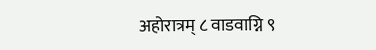अहोरात्रम् ८ वाडवाग्नि ९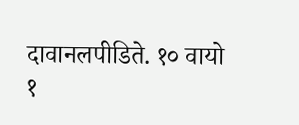दावानलपीडिते. १० वायो
१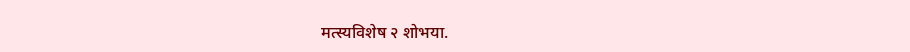मत्स्यविशेष २ शोभया.